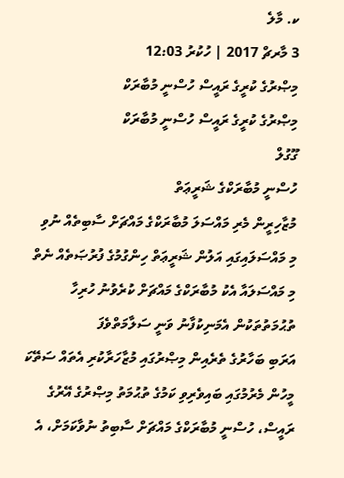ކ. މާލެ
3 މާރޗް 2017 | ހުކުރު 12:03
މިޞްރުގެ ކުރީގެ ރައީސް ހުސްނީ މުބާރަކް
މިޞްރުގެ ކުރީގެ ރައީސް ހުސްނީ މުބާރަކް
ގޫގުލް
ހުސްނީ މުބާރަކްގެ ޝަރީޢަތް
މުޒާހިރީން މެރި މައްސަލަ މުބާރަކްގެ މައްޗަށް ސާބިތެއް ނުވި
މި މައްސަލައިގައި އަލުން ޝަރީޢަތް ހިންގުމުގެ ފުރުޞަތެއް ނެތް
މި މައްސަލައާ އެކު މުބާރަކްގެ މައްޗަށް ކުރެވުނު ހުރިހާ ތުޙުމަތުތަކުން އެމަނިކުފާނު ވަނީ ސަލާމަތްވެފަ
އަރަބި ބަހާރުގެ ތެރެއިން މިޞްރުގައި މުޒާހަރާކުރި އެތައް ސަތޭކަ މީހުން މެރުމުގައި ބައިވެރިވި ކަމުގެ ތުޙުމަތު މިޞްރުގެ އޭރުގެ ރައީސް، ހުސްނީ މުބާރަކްގެ މައްޗަށް ސާބިތު ނުވާކަމަށް، އެ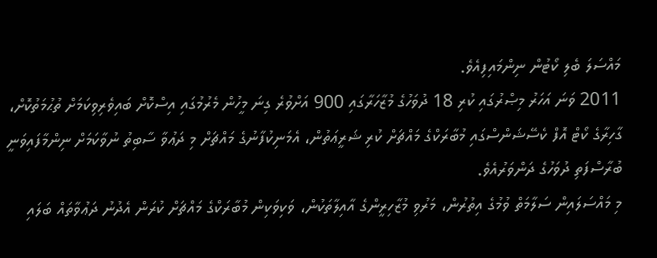މައްސަލަ ބެލި ކޯޓުން ނިންމައިފިއެވެ.
2011 ވަނަ އަހަރު މިޞްރުގައި ކުރި 18 ދުވަހުގެ މުޒާހަރާގައި 900 އަށްވުރެ ގިނަ މީހުން މެރުމުގައި އިސްކޮށް ބައިވެރިވިކަމަށް ތުޙުމަތުކޮށް، ގާހިރާގެ ކޯޓް އޮފް ކެސޭޝަންސްގައި މުބާރަކްގެ މައްޗަށް ކުރި ޝަރީޢަތުން، އެމަނިކުފާނުގެ މައްޗަށް މި ދަޢުވާ ސާބިތު ނުވާކަމަށް ނިންމާފައިވަނީ ބުރާސްފަތި ދުވަހުގެ ދަންވަރުއެވެ.
މި މައްސަލައިން ސަލާމަތް ވުމުގެ އިތުރުން، މަރުވި މުޒާހިރީންގެ އާއިލާތަކުން، ވަކިވަކިން މުބާރަކްގެ މައްޗަށް ކުރަން އެދުނު ދަޢުވާތައް ބަލައި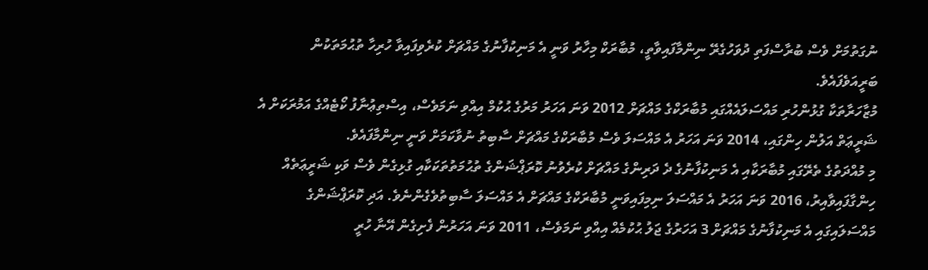ނުގަތުމަށް ވެސް ބުރާސްފަތި ދުވަހުގެރޭ ނިންމާފައިވާތީ، މުބާރަކް މިހާރު ވަނީ އެ މަނިކުފާނުގެ މައްޗަށް ކުރެވިފައިވާ ހުރިހާ ތުޙުމަތަކުން ބަރީއަވެފައެވެ.
މުޒާހަރާތަކާ ގުޅުންހުރި މައްސަލައެއްގައި މުބާރަކްގެ މައްޗަށް 2012 ވަނަ އަހަރު މަރުގެ ޙުކުމް އިއްވި ނަމަވެސް، އިސްތިޢުނާފު ކޯޓެއްގެ އަމުރަކަށް އެ ޝަރީޢަތް އަލުން ހިންގައި، 2014 ވަނަ އަހަރު އެ މައްސަލަ ވެސް މުބާރަކްގެ މައްޗަށް ސާބިތު ނުވާކަމަށް ވަނީ ނިންމާފައެވެ.
މި މުއްދަތުގެ ތެރޭގައި މުބާރަކާއި އެ މަނިކުފާނުގެ ދެ ދަރިންގެ މައްޗަށް ކުރެވުނު ކޮރަޕްޝަންގެ ތުޙުމަތުތަކަކާއި ގުޅިގެން ވެސް ވަކި ޝަރީޢަތެއް ހިންގާފައިވާއިރު، 2016 ވަނަ އަހަރު އެ މައްސަލަ ނިމިފައިވަނީ މުބާރަކްގެ މައްޗަށް އެ މައްސަލަ ސާބިތުވެގެންނެވެ. އަދި ކޮރަޕްޝަންގެ މައްސަލައިގައި އެ މަނިކުފާނުގެ މައްޗަށް 3 އަހަރުގެ ޖަލު ޙުކުމެއް އިއްވި ނަމަވެސް، 2011 ވަނަ އަހަރުން ފެށިގެން އޭނާ ހުރީ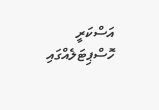އަސްކަރީ ހޮސްޕިޓަލެއްގައި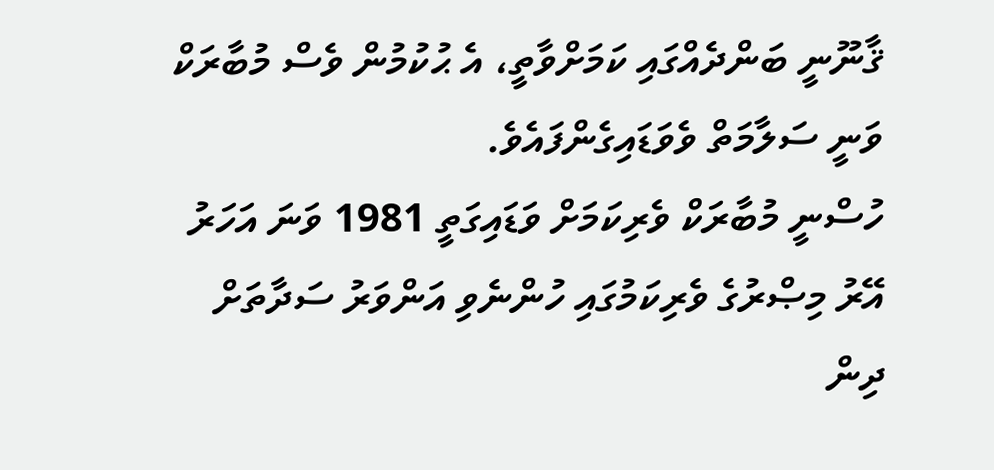ޤާނޫނީ ބަންދެއްގައި ކަމަށްވާތީ، އެ ޙުކުމުން ވެސް މުބާރަކް ވަނީ ސަލާމަތް ވެވަޑައިގެންފައެވެ.
ހުސްނީ މުބާރަކް ވެރިކަމަށް ވަޑައިގަތީ 1981 ވަނަ އަހަރު އޭރު މިޞްރުގެ ވެރިކަމުގައި ހުންނެވި އަންވަރު ސަދާތަށް ދިން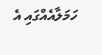ހަމަލާއެއްގައި އެ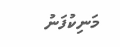މަނިކުފަނު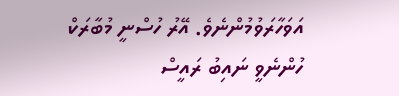އަވަހާރަވުމުންނެވެ. އޭރު ހުސްނީ މުބާރަކް ހުންނެވީ ނައިބު ރައީސް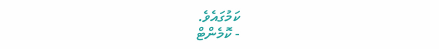ކަމުގައެވެ.
- ކޮމެންޓް